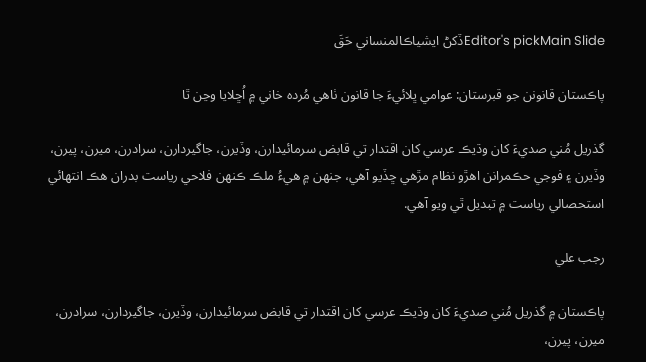Editor's pickMain Slideڏکڻ ايشياڪالمنساني حَقَ

پاڪستان قانونن جو قبرستان: عوامي ڀلائيءَ جا قانون ٺاھي مُردہ خاني ۾ اُڇلايا وڃن ٿا

گذريل مُني صديءَ کان وڌيڪ عرسي کان اقتدار تي قابض سرمائيدارن، وڏيرن، جاگيردارن، سرادرن، ميرن، پيرن، وڏيرن ۽ فوجي حڪمرانن اھڙو نظام مڙھي ڇڏيو آھي، جنھن ۾ ھيءُ ملڪ ڪنھن فلاحي رياست بدران ھڪ انتھائي استحصالي رياست ۾ تبديل ٿي ويو آھي.

رجب علي

پاڪستان ۾ گذريل مُني صديءَ کان وڌيڪ عرسي کان اقتدار تي قابض سرمائيدارن، وڏيرن، جاگيردارن، سرادرن، ميرن، پيرن،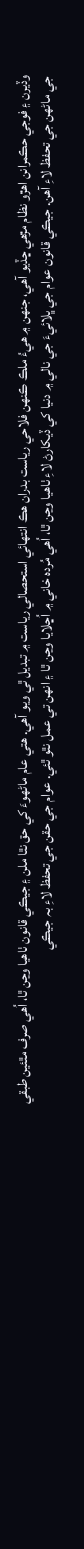وڏيرن ۽ فوجي حڪمرانن اھڙو نظام مڙھي ڇڏيو آھي، جنھن ۾ ھيءُ ملڪ ڪنھن فلاحي رياست بدران ھڪ انتھائي استحصالي رياست ۾ تبديل ٿي ويو آھي. ھتي عام ماڻھوءَ کي حق نٿا ملن ۽ جيڪي قانون ٺاھيا وڃن ٿا، اُھي صرف مٿئين طبقي جي ماڻھن جي تحفظ لاءِ آھن. جيڪي قانون عوام جي ڀلائيءَ جي نالي ۾ دنيا کي ڏيکارڻ لاءِ ٺاھيا وڃن ٿا، اُھي مُردہ خاني ۾ اُڇلايا وڃن ٿا ۽ انھن تي عمل نٿو ٿئي. عوام جي حقن جي تحفظ لاءِ بہ جيڪي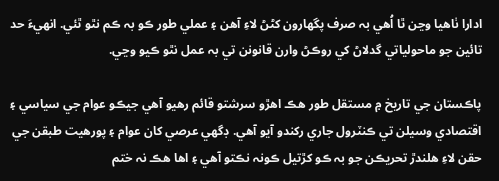ادارا ٺاھيا وڃن ٿا اُھي بہ صرف پگھارون کڻڻ لاءِ آھن ۽ عملي طور ڪو بہ ڪم نٿو ٿئي. انھيءَ حد تائين جو ماحولياتي گدلاڻ کي روڪڻ وارن قانونن تي بہ عمل نٿو ڪيو وڃي.

پاڪستان جي تاريخ ۾ مستقل طور ھڪ اھڙو سرشتو قائم رهيو آهي جيڪو عوام جي سياسي ۽ اقتصادي وسيلن تي ڪنٽرول جاري رکندو آيو آهي. ڊگھي عرصي کان عوام ۽ پورھيت طبقن جي حقن لاءِ ھلندڙ تحريڪن جو بہ ڪو کڙتيل ڪونہ نڪتو آھي ۽ اھا ھڪ نہ ختم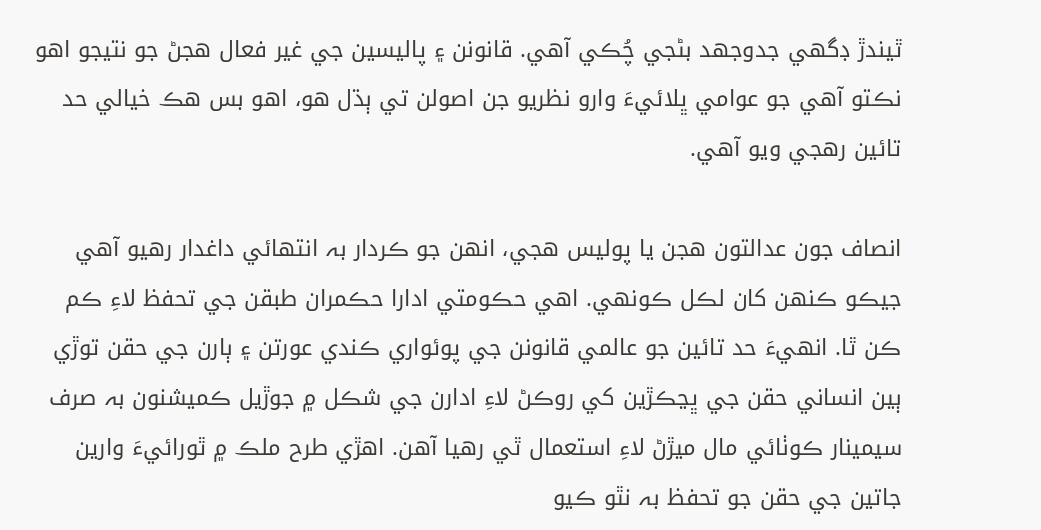ٿيندڙ ڊگھي جدوجھد بڻجي چُڪي آھي. قانونن ۽ پاليسين جي غير فعال ھجڻ جو نتيجو اھو نڪتو آھي جو عوامي ڀلائيءَ وارو نظريو جن اصولن تي ٻڌل ھو، اهو بس ھڪ خيالي حد تائين رهجي ويو آهي.

انصاف جون عدالتون ھجن يا پوليس ھجي، انھن جو ڪردار بہ انتھائي داغدار رھيو آھي جيڪو ڪنھن کان لڪل ڪونھي. اھي حڪومتي ادارا حڪمران طبقن جي تحفظ لاءِ ڪم ڪن ٿا. انھيءَ حد تائين جو عالمي قانونن جي پوئواري ڪندي عورتن ۽ ٻارن جي حقن توڙي ٻين انساني حقن جي ڀڃڪڙين کي روڪڻ لاءِ ادارن جي شڪل ۾ جوڙيل ڪميشنون بہ صرف سيمينار ڪوٺائي مال ميڙڻ لاءِ استعمال ٿي رھيا آھن. اھڙي طرح ملڪ ۾ ٿورائيءَ وارين جاتين جي حقن جو تحفظ بہ نٿو ڪيو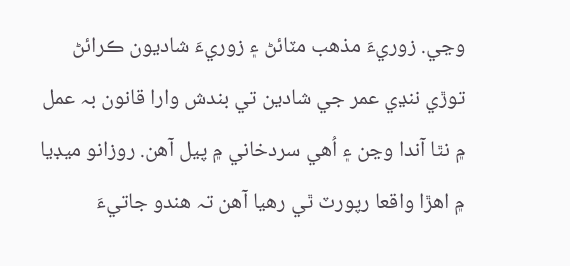وڃي. زوريءَ مذھب مٽائڻ ۽ زوريءَ شاديون ڪرائڻ توڙي ننڍي عمر جي شادين تي بندش وارا قانون بہ عمل ۾ نٿا آندا وڃن ۽ اُھي سردخاني ۾ پيل آھن. روزانو ميڊيا ۾ اھڙا واقعا رپورٽ ٿي رھيا آھن تہ ھندو جاتيءَ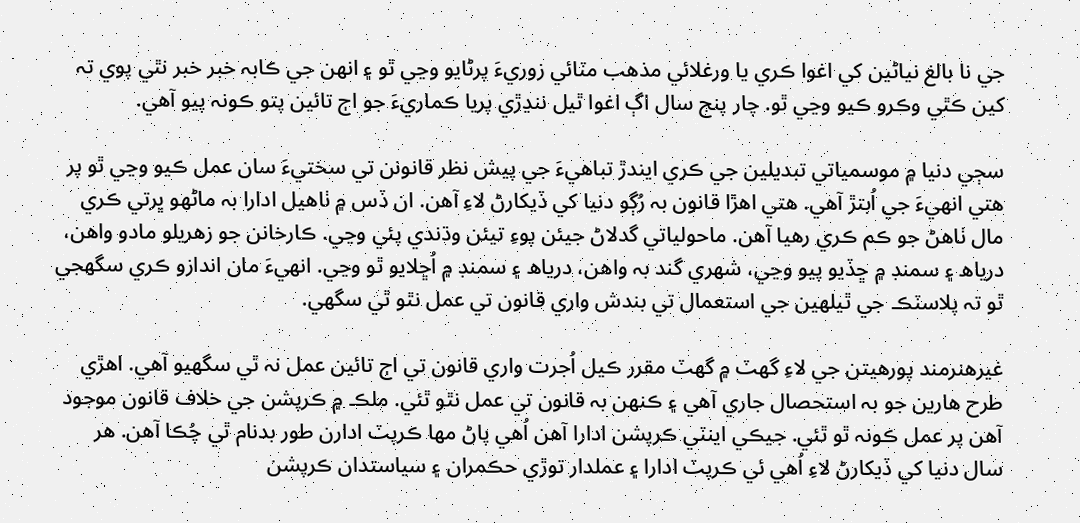جي نا بالغ نياڻين کي اغوا ڪري يا ورغلائي مذھب مٽائي زوريءَ پرڻايو وڃي ٿو ۽ انھن جي ڪابہ خبر خبر نٿي پوي تہ کين ڪٿي وڪرو ڪيو وڃي ٿو. چار پنج سال اڳ اغوا ٿيل ننڍڙي پريا ڪماريءَ جو اڄ تائين پتو ڪونہ پيو آھي.

سڄي دنيا ۾ موسمياتي تبديلين جي ڪري ايندڙ تباھيءَ جي پيش نظر قانونن تي سختيءَ سان عمل ڪيو وڃي ٿو پر ھتي انھيءَ جي اُبتڙ آھي. ھتي اھڙا قانون بہ رُڳو دنيا کي ڏيکارڻ لاءِ آھن. ان ڏس ۾ ٺاھيل ادارا بہ ماڻھو ڀرتي ڪري مال ٺاھڻ جو ڪم ڪري رھيا آھن. ماحولياتي گدلاڻ جيئن پوءِ تيئن وڌندي پئي وڃي. ڪارخانن جو زھريلو مادو واھن، درياھ ۽ سمنڊ ۾ ڇڏيو پيو وڃي، شھري گند بہ واھن، درياھ ۽ سمنڊ ۾ اُڇلايو ٿو وڃي. انھيءَ مان اندازو ڪري سگھجي ٿو تہ پلاسٽڪ جي ٿيلھين جي استعمال تي بندش واري قانون تي عمل نٿو ٿي سگھي.

غيرھنرمند پورھيتن جي لاءِ گھٽ ۾ گھٽ مقرر ڪيل اُجرت واري قانون تي اڄ تائين عمل نہ ٿي سگھيو آھي. اھڙي طرح ھارين جو بہ استحصال جاري آھي ۽ ڪنھن بہ قانون تي عمل نٿو ٿئي. ملڪ ۾ ڪرپشن جي خلاف قانون موجود آھن پر عمل ڪونہ ٿو ٿئي. جيڪي اينٽي ڪرپشن ادارا آھن اُھي پاڻ مھا ڪرپٽ ادارن طور بدنام ٿي چُڪا آھن. ھر سال دنيا کي ڏيکارڻ لاءِ اُھي ئي ڪرپٽ ادارا ۽ عملدار توڙي حڪمران ۽ سياستدان ڪرپشن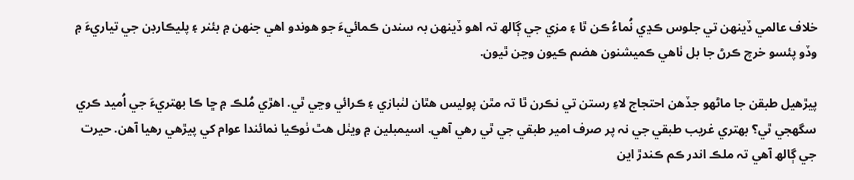خلاف عالمي ڏينھن تي جلوس ڪڍي نُماءُ ڪن ٿا ۽ مزي جي ڳالھ تہ اھو ڏينھن بہ سندن ڪمائيءَ جو ھوندو اھي جنھن ۾ بئنر ۽ پليڪارڊن جي تياريءَ ۾ وڏو پئسو خرچ ڪرڻ جا بل ٺاھي ڪميشنون ھضم ڪيون وڃن ٿيون.

پيڙھيل طبقن جا ماڻھو جڏھن احتجاج لاءِ رستن تي نڪرن ٿا تہ مٿن پوليس ھٿان لٺبازي ۽ ڪرائي وڃي ٿي. اھڙي مُلڪ ۾ ڇا ڪا بھتريءَ جي اُميد ڪري سگھجي ٿي؟ بھتري غريب طبقي جي نہ پر صرف امير طبقي جي ٿي رھي آھي. اسيمبلين ۾ ويٺل ھٿ ٺوڪيا نمائندا عوام کي پيڙھي رھيا آھن. حيرت جي ڳالھ آھي تہ ملڪ اندر ڪم ڪندڙ اين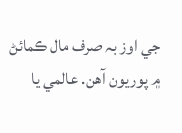جي اوز بہ صرف مال ڪمائڻ ۾ پوريون آھن. عالمي يا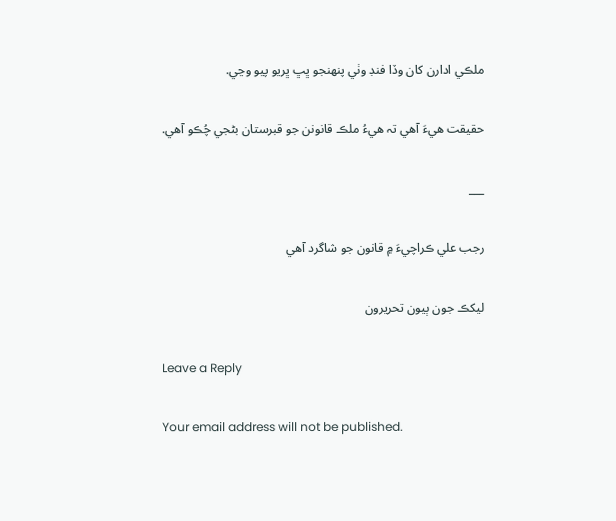ملڪي ادارن کان وڏا فنڊ وٺي پنھنجو ڀڀ ڀريو پيو وڃي.

حقيقت ھيءَ آھي تہ ھيءُ ملڪ قانونن جو قبرستان بڻجي چُڪو آھي.

___

رجب علي ڪراچيءَ ۾ قانون جو شاگرد آھي

ليکڪ جون ٻيون تحريرون

Leave a Reply

Your email address will not be published.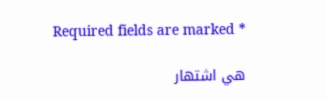Required fields are marked *

هي اشتهار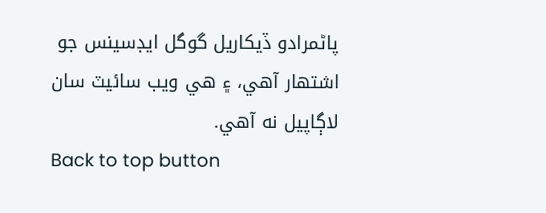پاڻمرادو ڏيکاريل گوگل ايڊسينس جو اشتهار آهي، ۽ هي ويب سائيٽ سان لاڳاپيل نه آهي.
Back to top button